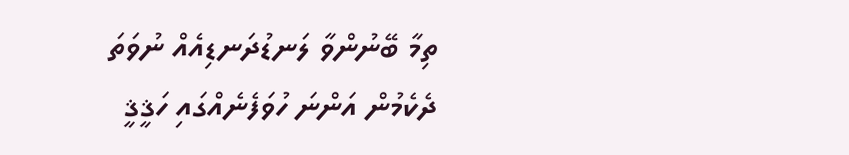ތިމާ ބޭނުންވާ ލަނޑުދަނޑިއެއް ނުވަތަ ދެކެމުން އަންނަ ހުވަފެނެއްގައި ހަޤީޤީ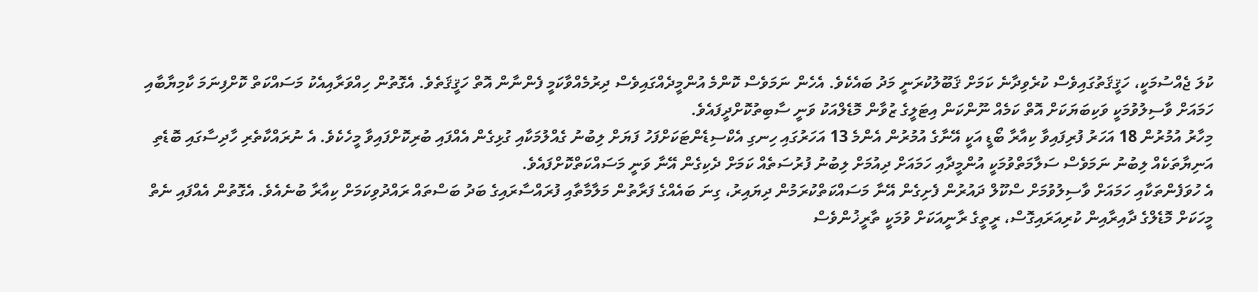ކުލަ ޖެއްސުމަކީ، ހަޤީޤަތުގައިވެސް ކުރެވިދާނެ ކަމަށް ޤަބޫލުކުރަނީ މަދު ބައެކެވެ. އެހެން ނަމަވެސް ކޮންމެ އުންމީދެއްގައިވެސް ދިރުމެއްވާކަމީ ފެންނާން އޮތް ހަޤީޤަތެވެ. އެގޮތުން ހިއްވަރާއިއެކު މަސައްކަތް ކޮށްފިނަމަ ކާމިޔާބާއި ހަމައަށް ވާސިލުވުމަކީ ވަކިބަޔަކަށް އޮތް ކަމެއް ނޫންކަން އިޓަލީގެ ޒުވާން މޮޑެލްއަކު ވަނީ ސާބިތުކޮށްދީފައެވެ.
މިހާރު އުމުރުން 18 އަހަރު ފުރިފައިވާ ކިއާރާ ބޯޑީ އަކީ އޭނާގެ އުމުރުން އެންމެ 13 އަހަރުގައި ހިނގި އެކްސިޑެންޓަކަށްފަހު ފަޔަށް ލިބުނު ގެއްލުމަކާއި ގުޅިގެން އެއްފައި ބުރިކޮށްފައިވާ މީހެކެވެ. އެ ނުރައްކާތެރި ހާދިސާގައި ބޮޑެތި އަނިޔާތަކެއް ލިބުނު ނަމަވެސް ސަލާމަތްވުމަކީ އުންމީދާއި ހަމައަށް ދިއުމަށް ލިބުނު ފުރުސަތެއް ކަމަށް ދެކިގެން އޭނާ ވަނީ މަސައްކަތްކޮށްފައެވެ.
އެ ހުވަފެންތަކާއި ހަމައަށް ވާސިލުވުމަށް ސްކޫލް ދައުރުން ފެށިގެން އޭނާ މަސައްކަތްކުރަމުން ދިޔައިރު، ގިނަ ބައެއްގެ ފަރާތުން މަލާމާތާއި ފުރައްސާރައިގެ ބަދު ބަސްތައް ރައްދުވިކަމަށް ކިއާރާ ބުނެއެވެ. އެގޮތުން އެއްފައި ނެތް މީހަކަށް މޮޑެލްގެ ދާއިރާއިން ކުރިއަރައިގޮސް، ރީތީގެ ރާނީއަކަށް ވުމަކީ ތާރީޚުންވެސް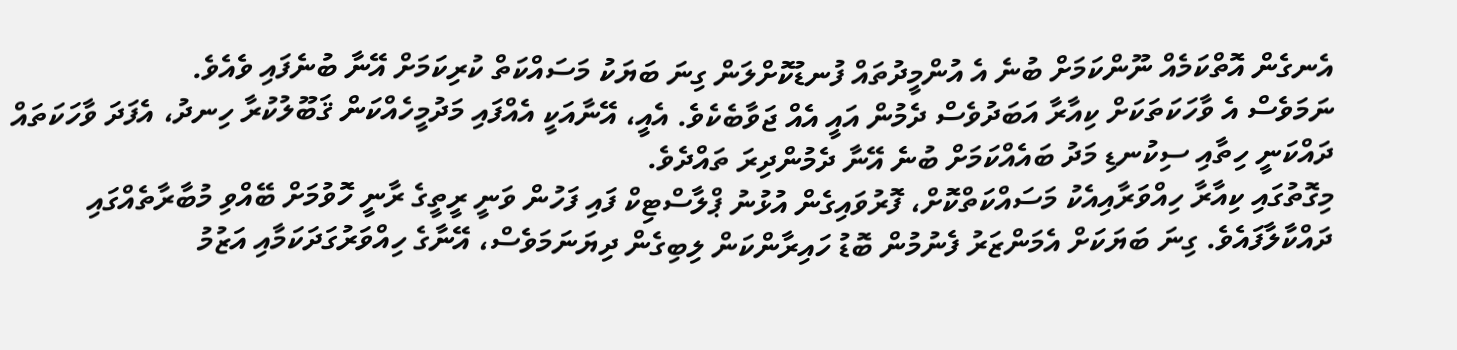އެނގެން އޮތްކަމެއް ނޫންކަމަށް ބުނެ އެ އުންމީދުތައް ފުނޑުކޮށްލަން ގިނަ ބަޔަކު މަސައްކަތް ކުރިކަމަށް އޭނާ ބުނެފައި ވެއެވެ.
ނަމަވެސް އެ ވާހަކަތަކަށް ކިއާރާ އަބަދުވެސް ދެމުން އައީ އެއް ޖަވާބެކެވެ. އެއީ، އޭނާއަކީ އެއްފައި މަދުމީހެއްކަން ޤަބޫލުކުރާ ހިނދު، އެފަދަ ވާހަކަތައް ދައްކަނީ ހިތާއި ސިކުނޑި މަދު ބައެއްކަމަށް ބުނެ އޭނާ ދެމުންދިރަ ތައްދެވެ.
މިގޮތުގައި ކިއާރާ ހިއްވަރާއިއެކު މަސައްކަތްކޮށް، ފޮރުވައިގެން އުޅުނު ޕްލާސްޓިކް ފައި ފަހުން ވަނީ ރީތީގެ ރާނީ ހޮވުމަށް ބޭއްވި މުބާރާތެއްގައި ދައްކާލާފައެވެ. ގިނަ ބަޔަކަށް އެމަންޒަރު ފެނުމުން ބޮޑު ހައިރާންކަން ލިބިގެން ދިޔަނަމަވެސް، އޭނާގެ ހިއްވަރުގަދަކަމާއި އަޒުމު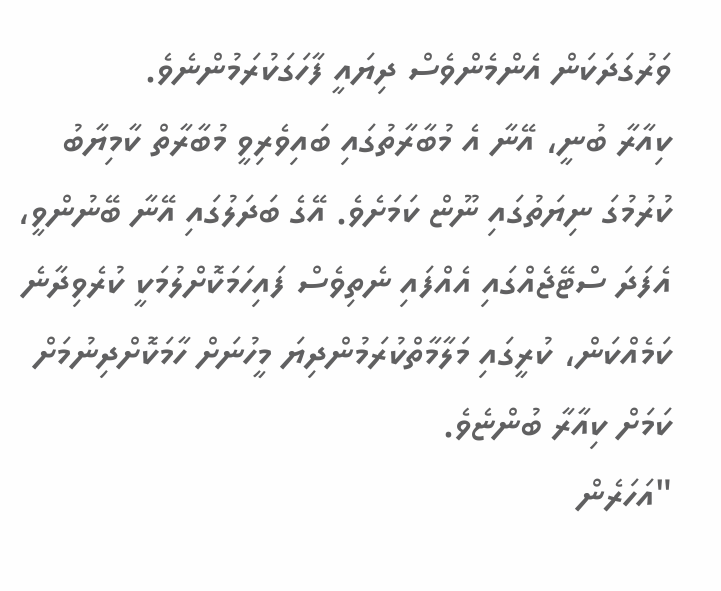ވަރުގަދަކަން އެންމެންވެސް ދިޔައީ ފާހަގަކުރަމުންނެވެ.
ކިއާރާ ބުނީ، އޭނާ އެ މުބާރާތުގައި ބައިވެރިވީ މުބާރާތް ކާމިޔާބު ކުރުމުގަ ނިޔަތުގައި ނޫޏް ކަމަށެވެ. އޭގެ ބަދަލުގައި އޭނާ ބޭނުންވީ، އެފަދަ ސްޓޭޖެއްގައި އެއްފައި ނެތިވެސް ފައިހަމަކޮށްލުމަކީ ކުރެވިދާނެ ކަމެއްކަން، ކުރީގައި މަލާމާތްކުރަމުންދިޔަ މީހުނަށް ހާމަކޮށްދިނުމަށް ކަމަށް ކިއާރާ ބުންޏެވެ.
"އަހަރެން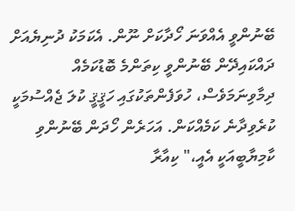ބޭނުންވީ އެއްވަނަ ހޯދާކަށް ނޫން. އެކަމަކު ދުނިޔެއަށް ދައްކައިދޭން ބޭނުންވީ ކިތަންމެ ބޮޑުކަމެއް ދިމާވިނަމަވެސް، ހުވަފެންތަކުގައި ހަޤީޤީ ކުލަ ޖެއްސުމަކީ ކުރެވިދާނެ ކަމެއްކަން. އަހަރެން ހޯދަން ބޭނުންވި ކާމިޔާބީއަކީ އެއީ،" ކިއާރާ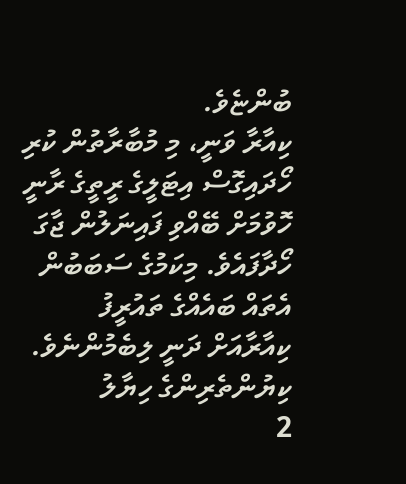ބުންޏެވެ.
ކިއާރާ ވަނީ، މި މުބާރާތުން ކުރި ހޯދައިގޮސް އިޓަލީގެ ރީތީގެ ރާނީ ހޮވުމަށް ބޭއްވި ފައިނަލުން ޖާގަ ހޯދާފައެވެ. މިކަމުގެ ސަބަބުން އެތައް ބައެއްގެ ތައުރީފު ކިއާރާއަށް ދަނީ ލިބެމުންނެވެ.
ކިޔުންތެރިންގެ ހިޔާލު
2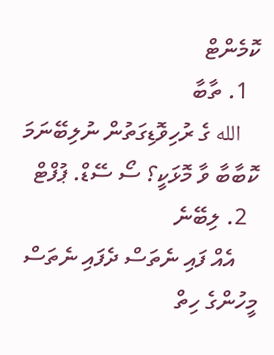ކޮމެންޓް
  1. ތާބާ
    الله ގެ ރުހިވޮޑިގަތުން ނުލިބޭނަމަ ކޮބާބާ ވާ މޮޅަކީ؟ ސޯ ސޭޑް. ޕުފްޓް
  2. ލިބޭނެ
    އެއް ފައި ނެތަސް ދެފައި ނެތަސް މީހުންގެ ހިތް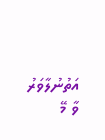އަތުނުލާވަރު ވާ މޭ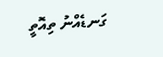ގަނޑެއްނު ތިއޮތީ